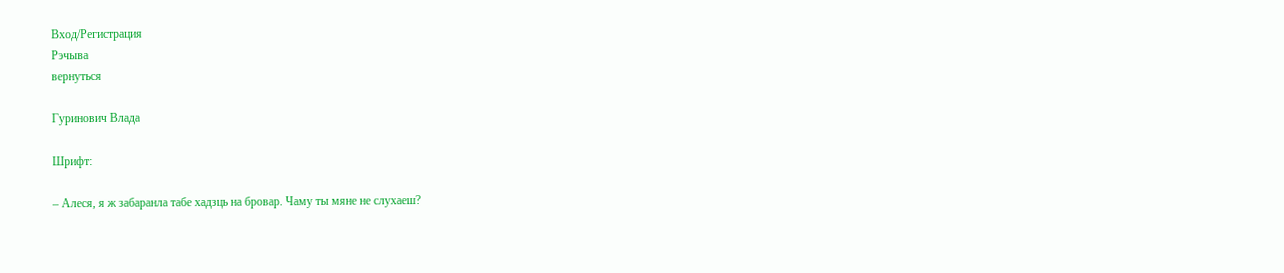Вход/Регистрация
Рэчыва
вернуться

Гуринович Влада

Шрифт:

– Алеся, я ж забаранла табе хадзць на бровар. Чаму ты мяне не слухаеш?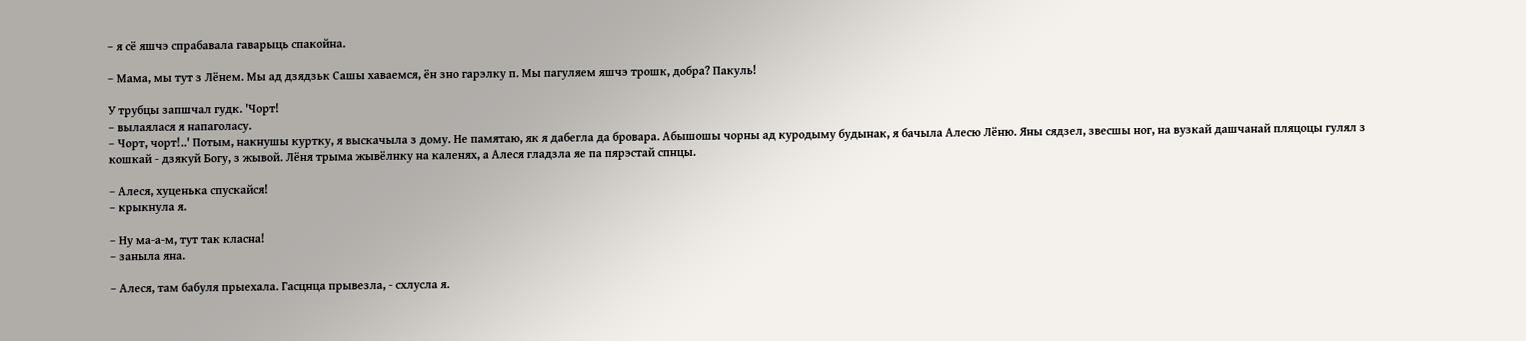– я сё яшчэ спрабавала гаварыць спакойна.

– Мама, мы тут з Лёнем. Мы ад дзядзьк Сашы хаваемся, ён зно гарэлку п. Мы пагуляем яшчэ трошк, добра? Пакуль!

У трубцы запшчал гудк. 'Чорт!
– вылаялася я напаголасу.
– Чорт, чорт!..' Потым, накнушы куртку, я выскачыла з дому. Не памятаю, як я дабегла да бровара. Абышошы чорны ад куродыму будынак, я бачыла Алесю Лёню. Яны сядзел, звесшы ног, на вузкай дашчанай пляцоцы гулял з кошкай - дзякуй Богу, з жывой. Лёня трыма жывёлнку на каленях, а Алеся гладзла яе па пярэстай спнцы.

– Алеся, хуценька спускайся!
– крыкнула я.

– Ну ма-а-м, тут так класна!
– заныла яна.

– Алеся, там бабуля прыехала. Гасцнца прывезла, - схлусла я.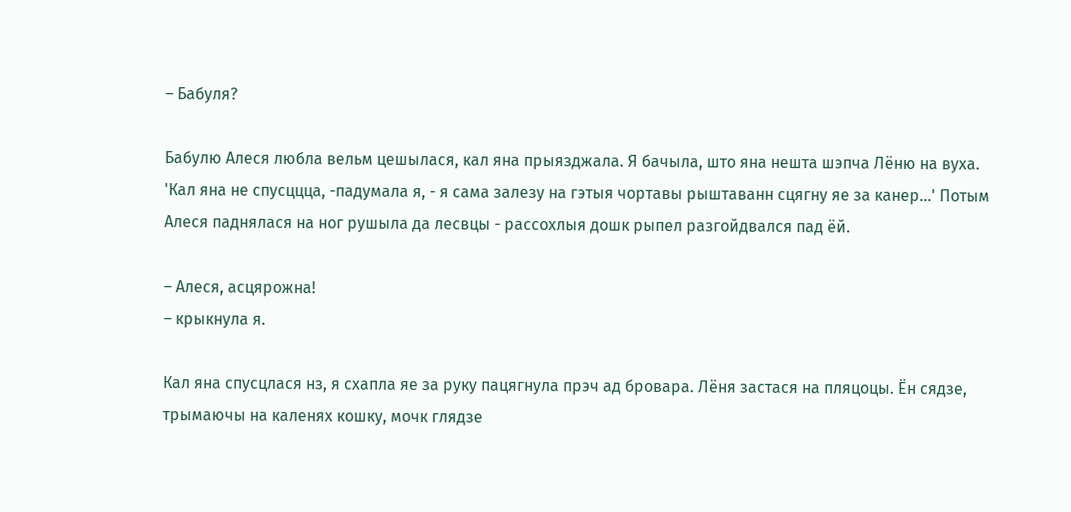– Бабуля?

Бабулю Алеся любла вельм цешылася, кал яна прыязджала. Я бачыла, што яна нешта шэпча Лёню на вуха. 'Кал яна не спусццца, -падумала я, - я сама залезу на гэтыя чортавы рыштаванн сцягну яе за канер...' Потым Алеся паднялася на ног рушыла да лесвцы - рассохлыя дошк рыпел разгойдвался пад ёй.

– Алеся, асцярожна!
– крыкнула я.

Кал яна спусцлася нз, я схапла яе за руку пацягнула прэч ад бровара. Лёня застася на пляцоцы. Ён сядзе, трымаючы на каленях кошку, мочк глядзе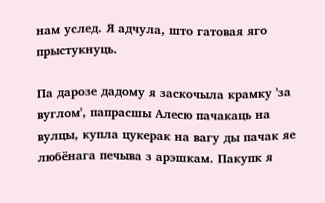нам услед. Я адчула, што гатовая яго прыстукнуць.

Па дарозе дадому я заскочыла крамку 'за вуглом', папрасшы Алесю пачакаць на вулцы, купла цукерак на вагу ды пачак яе любёнага печыва з арэшкам. Пакупк я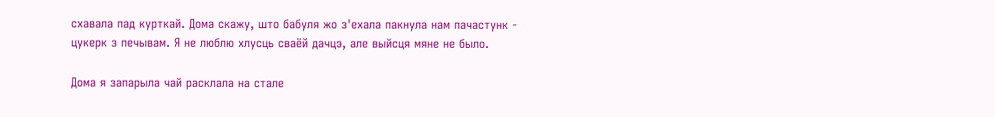схавала пад курткай. Дома скажу, што бабуля жо з'ехала пакнула нам пачастунк - цукерк з печывам. Я не люблю хлусць сваёй дачцэ, але выйсця мяне не было.

Дома я запарыла чай расклала на стале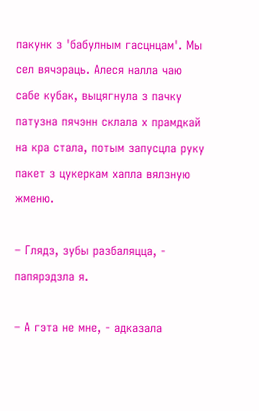пакунк з 'бабулным гасцнцам'. Мы сел вячэраць. Алеся налла чаю сабе кубак, выцягнула з пачку патузна пячэнн склала х прамдкай на кра стала, потым запусцла руку пакет з цукеркам хапла вялзную жменю.

– Глядз, зубы разбаляцца, - папярэдзла я.

– А гэта не мне, - адказала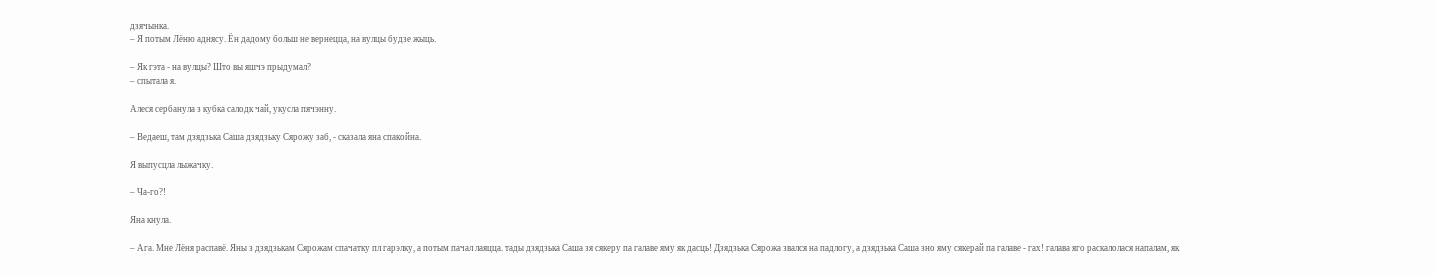дзячынка.
– Я потым Лёню аднясу. Ён дадому больш не вернецца, на вулцы будзе жыць.

– Як гэта - на вулцы? Што вы яшчэ прыдумал?
– спытала я.

Алеся сербанула з кубка салодк чай, укусла пячэнну.

– Ведаеш, там дзядзька Саша дзядзьку Сярожу заб, - сказала яна спакойна.

Я выпусцла лыжачку.

– Ча-го?!

Яна кнула.

– Ага. Мне Лёня распавё. Яны з дзядзькам Сярожам спачатку пл гарэлку, а потым пачал лаяцца. тады дзядзька Саша зя сякеру па галаве яму як дасць! Дзядзька Сярожа звался на падлогу, а дзядзька Саша зно яму сякерай па галаве - гах! галава яго раскалолася напалам, як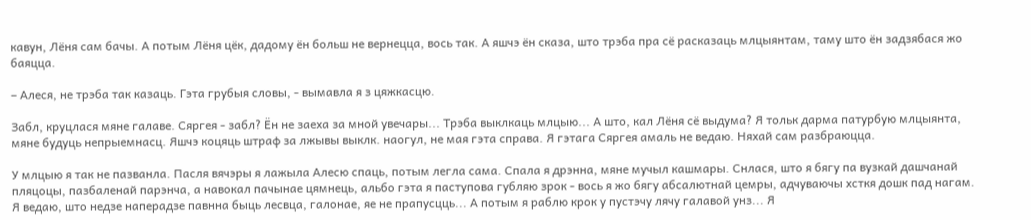кавун, Лёня сам бачы. А потым Лёня цёк, дадому ён больш не вернецца, вось так. А яшчэ ён сказа, што трэба пра сё расказаць млцыянтам, таму што ён задзябася жо баяцца.

– Алеся, не трэба так казаць. Гэта грубыя словы, - вымавла я з цяжкасцю.

Забл, круцлася мяне галаве. Сяргея - забл? Ён не заеха за мной увечары... Трэба выклкаць млцыю... А што, кал Лёня сё выдума? Я тольк дарма патурбую млцыянта, мяне будуць непрыемнасц. Яшчэ коцяць штраф за лжывы выклк. наогул, не мая гэта справа. Я гэтага Сяргея амаль не ведаю. Няхай сам разбраюцца.

У млцыю я так не пазванла. Пасля вячэры я лажыла Алесю спаць, потым легла сама. Спала я дрэнна, мяне мучыл кашмары. Снлася, што я бягу па вузкай дашчанай пляцоцы, пазбаленай парэнча, а навокал пачынае цямнець, альбо гэта я паступова губляю зрок - вось я жо бягу абсалютнай цемры, адчуваючы хсткя дошк пад нагам. Я ведаю, што недзе наперадзе павнна быць лесвца, галонае, яе не прапусцць... А потым я раблю крок у пустэчу лячу галавой унз... Я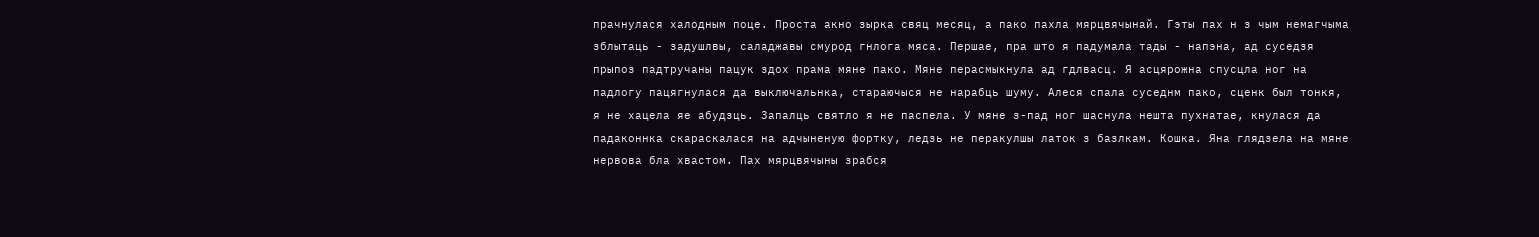прачнулася халодным поце. Проста акно зырка свяц месяц, а пако пахла мярцвячынай. Гэты пах н з чым немагчыма зблытаць - задушлвы, саладжавы смурод гнлога мяса. Першае, пра што я падумала тады - напэна, ад суседзя прыпоз падтручаны пацук здох прама мяне пако. Мяне перасмыкнула ад гдлвасц. Я асцярожна спусцла ног на падлогу пацягнулася да выключальнка, стараючыся не нарабць шуму. Алеся спала суседнм пако, сценк был тонкя, я не хацела яе абудзць. Запалць святло я не паспела. У мяне з-пад ног шаснула нешта пухнатае, кнулася да падаконнка скараскалася на адчыненую фортку, ледзь не перакулшы латок з базлкам. Кошка. Яна глядзела на мяне нервова бла хвастом. Пах мярцвячыны зрабся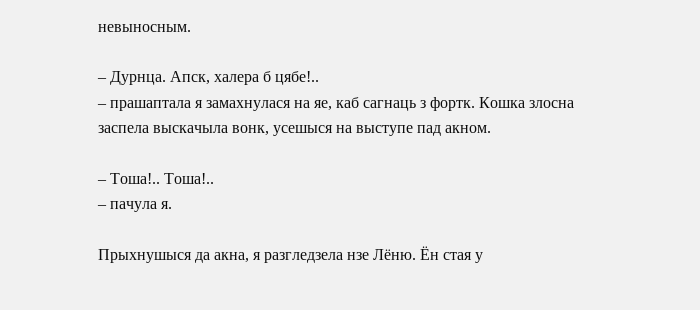невыносным.

– Дурнца. Апск, халера б цябе!..
– прашаптала я замахнулася на яе, каб сагнаць з фортк. Кошка злосна заспела выскачыла вонк, усешыся на выступе пад акном.

– Тоша!.. Тоша!..
– пачула я.

Прыхнушыся да акна, я разгледзела нзе Лёню. Ён стая у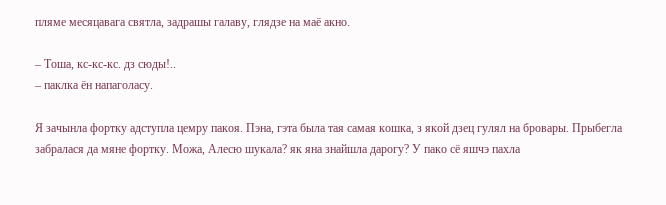пляме месяцавага святла, задрашы галаву, глядзе на маё акно.

– Тоша, кс-кс-кс. дз сюды!..
– паклка ён напаголасу.

Я зачынла фортку адступла цемру пакоя. Пэна, гэта была тая самая кошка, з якой дзец гулял на бровары. Прыбегла забралася да мяне фортку. Можа, Алесю шукала? як яна знайшла дарогу? У пако сё яшчэ пахла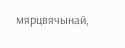мярцвячынай,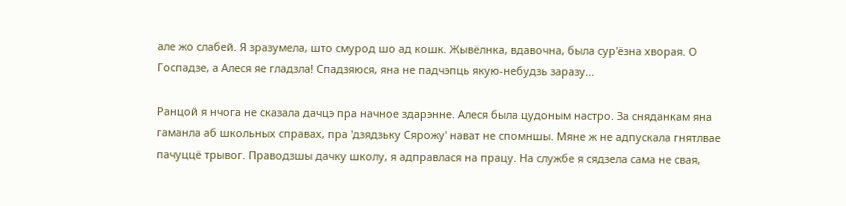але жо слабей. Я зразумела, што смурод шо ад кошк. Жывёлнка, вдавочна, была сур'ёзна хворая. О Госпадзе, а Алеся яе гладзла! Спадзяюся, яна не падчэпць якую-небудзь заразу...

Ранцой я нчога не сказала дачцэ пра начное здарэнне. Алеся была цудоным настро. За сняданкам яна гаманла аб школьных справах, пра 'дзядзьку Сярожу' нават не спомншы. Мяне ж не адпускала гнятлвае пачуццё трывог. Праводзшы дачку школу, я адправлася на працу. На службе я сядзела сама не свая,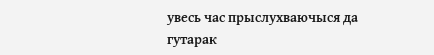увесь час прыслухваючыся да гутарак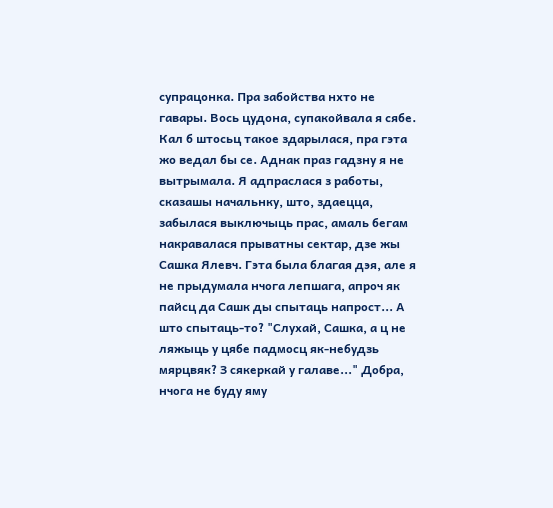супрацонка. Пра забойства нхто не гавары. Вось цудона, супакойвала я сябе. Кал б штосьц такое здарылася, пра гэта жо ведал бы се. Аднак праз гадзну я не вытрымала. Я адпраслася з работы, сказашы начальнку, што, здаецца, забылася выключыць прас, амаль бегам накравалася прыватны сектар, дзе жы Сашка Ялевч. Гэта была благая дэя, але я не прыдумала нчога лепшага, апроч як пайсц да Сашк ды спытаць напрост... А што спытаць-то? "Слухай, Сашка, а ц не ляжыць у цябе падмосц як-небудзь мярцвяк? З сякеркай у галаве..." Добра, нчога не буду яму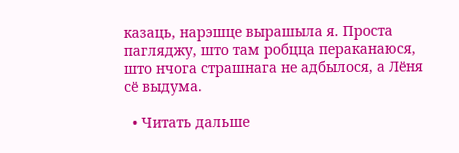казаць, нарэшце вырашыла я. Проста пагляджу, што там робцца пераканаюся, што нчога страшнага не адбылося, а Лёня сё выдума.

  • Читать дальше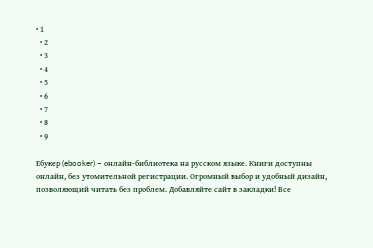• 1
  • 2
  • 3
  • 4
  • 5
  • 6
  • 7
  • 8
  • 9

Ебукер (ebooker) – онлайн-библиотека на русском языке. Книги доступны онлайн, без утомительной регистрации. Огромный выбор и удобный дизайн, позволяющий читать без проблем. Добавляйте сайт в закладки! Все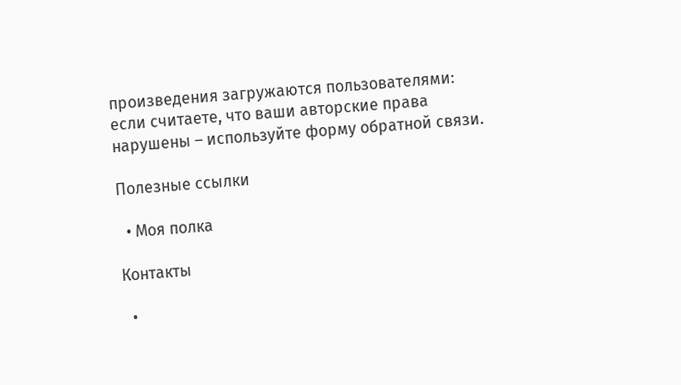произведения загружаются пользователями: если считаете, что ваши авторские права нарушены – используйте форму обратной связи.

Полезные ссылки

  • Моя полка

Контакты

  •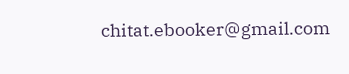chitat.ebooker@gmail.com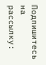Подпишитесь на рассылку: